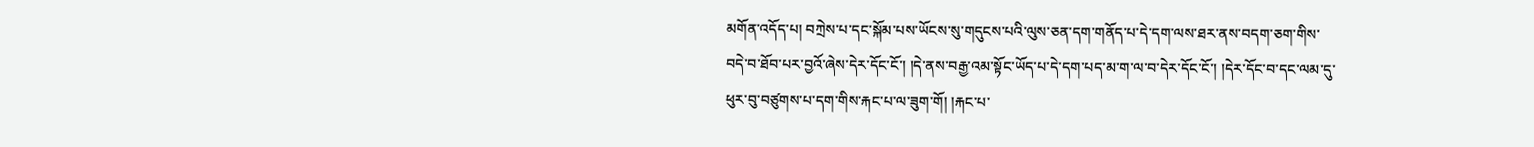མགོན་འདོད་པ། བཀྲེས་པ་དང་སྐོམ་པས་ཡོངས་སུ་གདུངས་པའི་ལུས་ཅན་དག་གནོད་པ་དེ་དག་ལས་ཐར་ནས་བདག་ཅག་གིས་བདེ་བ་ཐོབ་པར་བྱའོ་ཞེས་དེར་དོང་ངོ་། །དེ་ནས་བརྒྱ་འམ་སྟོང་ཡོད་པ་དེ་དག་པད་མ་ག་ལ་བ་དེར་དོང་ངོ་། །དེར་དོང་བ་དང་ལམ་དུ་ཕུར་བུ་བཙུགས་པ་དག་གིས་རྐང་པ་ལ་ཟུག་གོ། །རྐང་པ་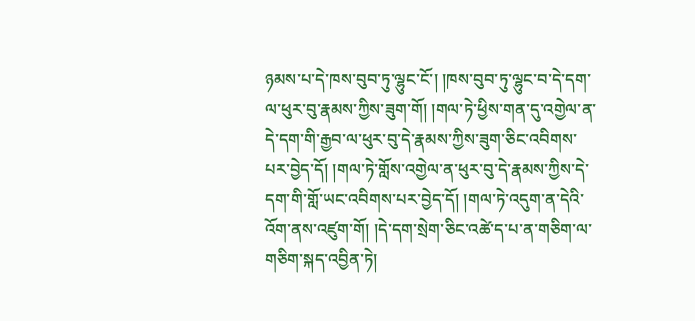ཉམས་པ་དེ་ཁས་བུབ་ཏུ་ལྷུང་ངོ་། །ཁས་བུབ་ཏུ་ལྷུང་བ་དེ་དག་ལ་ཕུར་བུ་རྣམས་ཀྱིས་ཟུག་གོ། །གལ་ཏེ་ཕྱིས་གན་དུ་འགྱེལ་ན་དེ་དག་གི་རྒྱབ་ལ་ཕུར་བུ་དེ་རྣམས་ཀྱིས་ཟུག་ཅིང་འབིགས་པར་བྱེད་དོ། །གལ་ཏེ་གློས་འགྱེལ་ན་ཕུར་བུ་དེ་རྣམས་ཀྱིས་དེ་དག་གི་གློ་ཡང་འབིགས་པར་བྱེད་དོ། །གལ་ཏེ་འདུག་ན་དེའི་འོག་ནས་འཛུག་གོ། །དེ་དག་སྲེག་ཅིང་འཚེ་ད་པ་ན་གཅིག་ལ་གཅིག་སྐད་འབྱིན་ཏེ།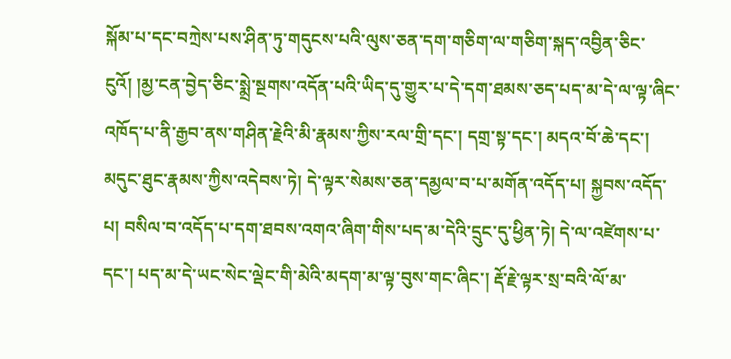སྐོམ་པ་དང་བཀྲེས་པས་ཤིན་ཏུ་གདུངས་པའི་ལུས་ཅན་དག་གཅིག་ལ་གཅིག་སྐད་འབྱིན་ཅིང་ངུའོ། །མྱ་ངན་བྱེད་ཅིང་སྨྲེ་སྔགས་འདོན་པའི་ཡིད་དུ་གྱུར་པ་དེ་དག་ཐམས་ཅད་པད་མ་དེ་ལ་ལྟ་ཞིང་འཁོད་པ་ནི་རྒྱབ་ནས་གཤིན་རྗེའི་མི་རྣམས་ཀྱིས་རལ་གྲི་དང་། དགྲ་སྟ་དང་། མདའ་བོ་ཆེ་དང་། མདུང་ཐུང་རྣམས་ཀྱིས་འདེབས་ཏེ། དེ་ལྟར་སེམས་ཅན་དམྱལ་བ་པ་མགོན་འདོད་པ། སྐྱབས་འདོད་པ། བསིལ་བ་འདོད་པ་དག་ཐབས་འགའ་ཞིག་གིས་པད་མ་དེའི་དྲུང་དུ་ཕྱིན་ཏེ། དེ་ལ་འཛེགས་པ་དང་། པད་མ་དེ་ཡང་སེང་ལྡེང་གི་མེའི་མདག་མ་ལྟ་བུས་གང་ཞིང་། རྡོ་རྗེ་ལྟར་སྲ་བའི་ལོ་མ་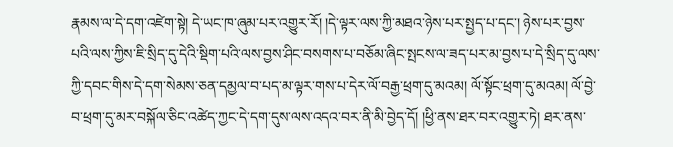རྣམས་ལ་དེ་དག་འཛེག་སྟེ། དེ་ཡང་ཁ་ཞུམ་པར་འགྱུར་རོ། །དེ་ལྟར་ལས་ཀྱི་མཐའ་ཉེས་པར་སྤྱད་པ་དང་། ཉེས་པར་བྱས་པའི་ལས་ཀྱིས་ཇི་སྲིད་དུ་དེའི་སྡིག་པའི་ལས་བྱས་ཤིང་བསགས་པ་བཅོམ་ཞིང་སྤངས་ལ་ཟད་པར་མ་བྱས་པ་དེ་སྲིད་དུ་ལས་ཀྱི་དབང་གིས་དེ་དག་སེམས་ཅན་དམྱལ་བ་པད་མ་ལྟར་གས་པ་དེར་ལོ་བརྒྱ་ཕྲག་དུ་མའམ། ལོ་སྟོང་ཕྲག་དུ་མའམ། ལོ་བྱེ་བ་ཕྲག་དུ་མར་བསྐོལ་ཅིང་འཚེད་ཀྱང་དེ་དག་དུས་ལས་འདའ་བར་ནི་མི་བྱེད་དོ། །ཕྱི་ནས་ཐར་བར་འགྱུར་ཏེ། ཐར་ནས་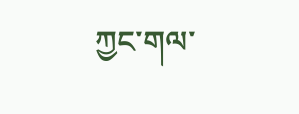ཀྱང་གལ་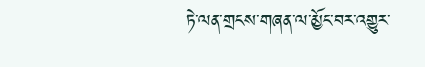ཏེ་ལན་གྲངས་གཞན་ལ་མྱོང་བར་འགྱུར་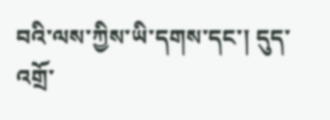བའི་ལས་ཀྱིས་ཡི་དགས་དང་། དུད་འགྲོ་